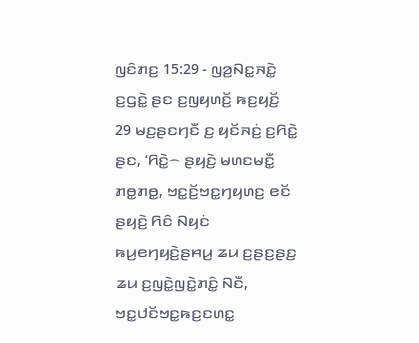ꤜꤢꤨꤊꤢ꤬ 15:29 - ꤜꤤ꤬ꤡꤢ꤭ꤏꤢꤧ꤭ ꤢ꤬ꤞꤢꤧ꤭ ꤔꤢ ꤢ꤬ꤜꤟꤛꤢꤩ꤬ ꤒꤢ꤬ꤟꤢꤩ꤬
29 ꤗꤢ꤬ꤔꤢꤚꤢꤪ ꤢ꤬ ꤟꤢꤩꤏꤢꤦ꤬ ꤢ꤬ꤖꤢꤧ꤭ ꤔꤢ, ‘ꤖꤢꤧ꤭꤮ ꤔꤟꤢꤧ꤬ ꤗꤛꤢꤗꤢꤪ꤭ ꤊꤥ꤭ꤊꤥ꤭, ꤠꤢ꤭ꤢꤩ꤬ꤠꤢ꤭ꤚꤟꤛꤢ꤬ ꤕꤢꤩ ꤔꤟꤢꤧ꤬ ꤖꤢꤨ ꤡꤟꤢꤦ ꤒꤣ꤬ꤕꤚꤟꤢꤧ꤬ꤔꤌꤣ꤬ ꤘꤣ ꤢ꤬ꤔꤢ꤬ꤔꤢ꤬ ꤘꤣ ꤢ꤬ꤜꤢꤧ꤭ꤜꤢꤧ꤭ꤊꤢꤨ꤭ ꤡꤢꤪ, ꤠꤢ꤭ꤓꤢꤩꤠꤢ꤭ꤒꤢ꤬ꤢꤛꤢ꤭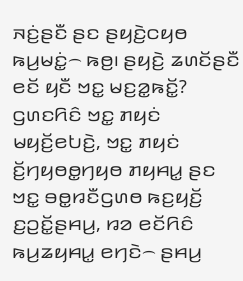ꤏꤢꤦ꤬ꤔꤢꤪ ꤔꤢ ꤔꤟꤢꤧ꤬ꤍꤟꤥ ꤒꤣ꤬ꤗꤢꤦ꤭꤮ ꤒꤥ꤬꤯ ꤔꤟꤢꤧ꤬ ꤘꤛꤢꤩꤔꤢꤪ ꤕꤢꤩ ꤟꤢꤪ ꤠꤢ꤭ ꤗꤢ꤬ꤤ꤭ꤒꤢꤩ꤭? ꤞꤛꤢꤖꤢꤨ ꤠꤢ꤭ ꤊꤟꤢꤦ ꤗꤟꤢꤩ꤬ꤕꤝꤢꤧ꤬, ꤠꤢ꤭ ꤊꤟꤢꤦ ꤢꤩ꤬ꤚꤟꤥꤥ꤭ꤚꤟꤥ ꤊꤟꤌꤣ꤭ ꤔꤢ ꤠꤢ꤭ ꤋꤥ꤭ꤙꤢꤪꤞꤛꤥ ꤒꤢ꤬ꤟꤢꤩ꤬ ꤢ꤬ꤑꤢꤩ꤭ꤔꤌꤣ꤬, ꤙꤤ ꤕꤢꤩꤖꤢꤨ ꤒꤣ꤬ꤘꤟꤌꤣ꤭ ꤕꤚꤢꤧ꤮ ꤔꤌꤣ꤬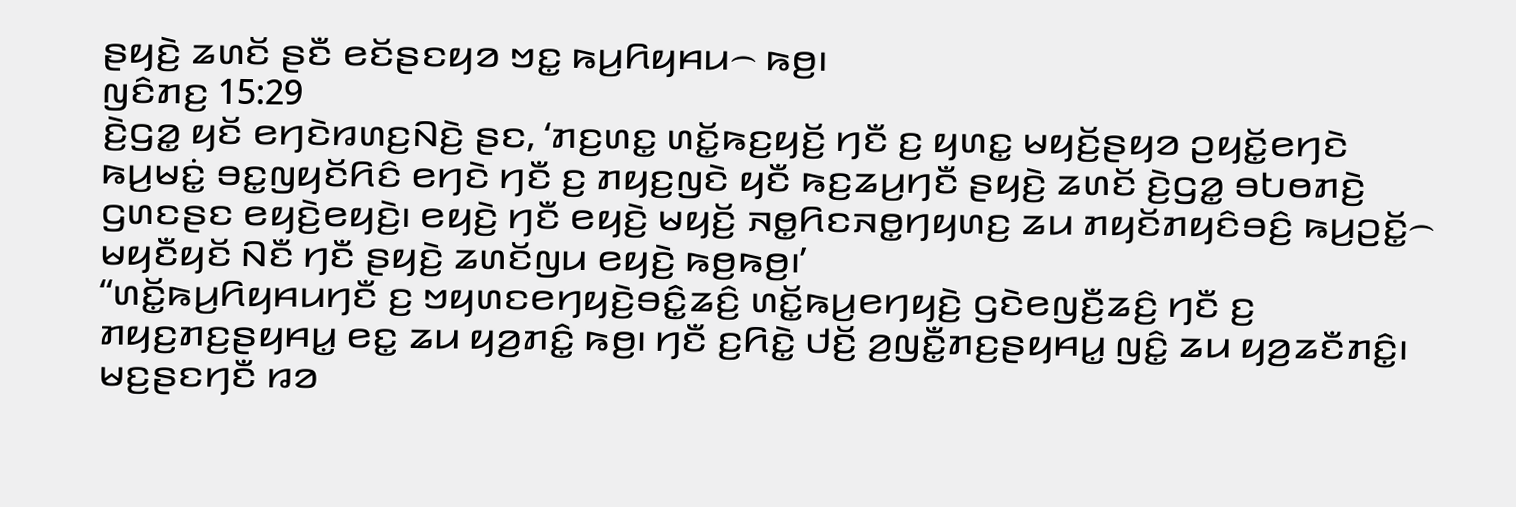ꤔꤟꤢꤧ꤬ ꤘꤛꤢꤩ ꤔꤢꤪ ꤕꤢꤩꤔꤢꤟꤤ ꤠꤢ꤭ ꤒꤣ꤬ꤖꤟꤌꤣ꤮ ꤒꤥ꤬꤯
ꤜꤢꤨꤊꤢ꤬ 15:29
ꤢꤧ꤬ꤞꤤ꤭ ꤟꤢꤩ ꤕꤚꤢꤧꤙꤛꤢ꤬ꤡꤢꤧ꤬ ꤔꤢ, ‘ꤊꤢ꤬ꤛꤢ꤭ ꤛꤢꤩ꤭ꤒꤢ꤬ꤟꤢꤩ꤬ ꤚꤢꤪ ꤢ꤬ ꤟꤛꤢ꤭ ꤗꤟꤢꤩ꤬ꤔꤟꤤ ꤑꤟꤢꤩ꤭ꤕꤚꤢꤧ ꤒꤣ꤬ꤗꤢꤦ꤭ ꤋꤢ꤭ꤜꤟꤢꤩꤖꤢꤨ ꤕꤚꤢꤧ ꤚꤢꤪ ꤢ꤬ ꤊꤟꤢ꤬ꤜꤢꤧ ꤟꤢꤪ ꤒꤢ꤬ꤘꤣ꤬ꤚꤢꤪ ꤔꤟꤢꤧ꤬ ꤘꤛꤢꤩ ꤢꤧ꤬ꤞꤤ꤭ ꤋꤝꤥꤊꤢꤧ꤬ ꤞꤛꤢꤔꤢ ꤕꤟꤢꤧ꤬ꤕꤟꤢꤧ꤬꤯ ꤕꤟꤢꤧ꤬ ꤚꤢꤪ ꤕꤟꤢꤧ꤬ ꤗꤟꤢꤩ꤬ ꤏꤥ꤭ꤖꤢꤏꤥ꤭ꤚꤟꤛꤢ꤬ ꤘꤣ ꤊꤟꤢꤩꤊꤟꤢꤨꤋꤢꤨ꤬ ꤒꤣ꤬ꤑꤢꤩ꤭꤮ ꤗꤟꤢꤪꤟꤢꤩ ꤡꤢꤪ ꤚꤢꤪ ꤔꤟꤢꤧ꤬ ꤘꤛꤢꤩꤜꤣ ꤕꤟꤢꤧ꤬ ꤒꤥ꤬ꤒꤥ꤬꤯’
“ꤛꤢꤩ꤭ꤒꤣ꤬ꤖꤟꤌꤣꤚꤢꤪ ꤢ꤬ ꤠꤟꤛꤢꤕꤚꤟꤢꤧ꤬ꤋꤢꤨ꤭ꤘꤢꤨ꤬ ꤛꤢꤩ꤭ꤒꤣ꤬ꤕꤚꤟꤢꤧ꤬ ꤞꤢꤧꤕꤜꤢꤪ꤬ꤘꤢꤨ꤬ ꤚꤢꤪ ꤢ꤬ ꤊꤟꤢ꤬ꤊꤢ꤬ꤔꤟꤌꤣ꤭ ꤕꤢ꤭ ꤘꤣ ꤟꤤ꤬ꤊꤢꤨ꤭ ꤒꤥ꤬꤯ ꤚꤢꤪ ꤢ꤬ꤖꤢꤧ꤭ ꤓꤢꤩ꤬ ꤤ꤬ꤜꤢꤪ꤭ꤊꤢ꤬ꤔꤟꤌꤣ꤭ ꤜꤢꤨ꤭ ꤘꤣ ꤟꤤ꤬ꤘꤢꤪꤊꤢꤨ꤭꤯
ꤗꤢ꤬ꤔꤢꤚꤢꤪ ꤙꤤ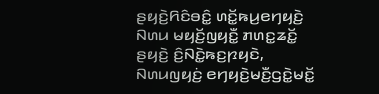ꤔꤟꤢꤧ꤬ꤖꤢꤨꤋꤢꤨ꤭ ꤛꤢꤩ꤭ꤒꤣ꤬ꤕꤚꤟꤢꤧ꤬ ꤡꤛꤣ ꤗꤟꤢꤩ꤬ꤜꤟꤢꤪ꤭ ꤊꤛꤢ꤭ꤘꤢꤩ꤭ ꤔꤟꤢꤧ꤬ ꤢꤨ꤬ꤡꤢꤧ꤭ꤒꤢ꤬ꤐꤟꤢꤧ, ꤡꤛꤣꤜꤟꤢꤦ꤬ ꤕꤚꤟꤢꤧ꤬ꤗꤢꤪ꤬ꤞꤢꤧ꤭ꤗꤢꤩ꤭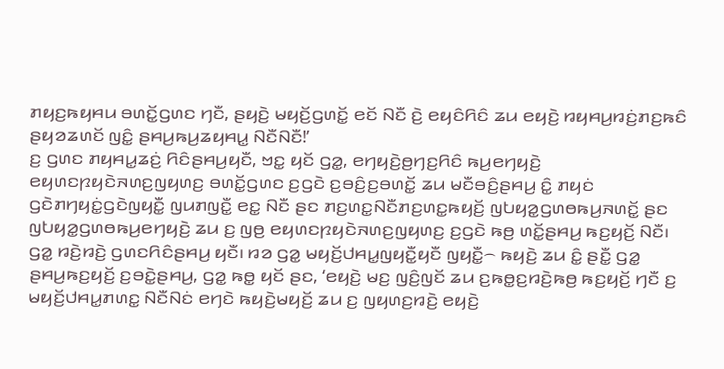ꤊꤟꤢ꤬ꤒꤟꤌꤣ ꤋꤛꤢꤩ꤭ꤞꤛꤢ ꤚꤢꤪ, ꤔꤟꤢꤧ꤬ ꤗꤟꤢꤩ꤬ꤞꤛꤢꤩ꤭ ꤕꤢꤩ ꤡꤢꤪ ꤢꤧ꤬ ꤕꤟꤢꤨꤖꤢꤨ ꤘꤣ ꤕꤟꤢꤧ꤬ ꤙꤟꤌꤣ꤬ꤙꤢꤦ꤬ꤊꤢ꤬ꤒꤢꤨ ꤔꤟꤤꤘꤛꤢꤩ ꤜꤢꤨ꤭ ꤔꤌꤣ꤬ꤒꤣ꤬ꤘꤟꤌꤣ꤭ ꤡꤢꤪꤡꤢꤪ!’
ꤢ꤬ ꤞꤛꤢ ꤊꤟꤌꤣ꤭ꤘꤢꤦ꤬ ꤖꤢꤨꤔꤌꤣ꤬ꤟꤢꤪ, ꤠꤢ꤭ ꤟꤢꤩ ꤞꤤ꤭, ꤕꤚꤟꤢꤧ꤬ꤥ꤬ꤚꤢ꤬ꤖꤢꤨ ꤒꤣ꤬ꤕꤚꤟꤢꤧ꤬ ꤕꤟꤛꤢꤐꤟꤢꤧꤏꤛꤢ꤬ꤜꤟꤛꤢ꤬ ꤋꤛꤢꤩ꤭ꤞꤛꤢ ꤢ꤬ꤞꤢꤧ ꤢ꤬ꤋꤢꤨ꤬ꤢ꤬ꤋꤛꤢꤩ꤭ ꤘꤣ ꤗꤢꤪꤋꤢꤨ꤬ꤔꤌꤣ꤬ ꤢꤨ꤭ ꤊꤟꤢꤦ ꤞꤢꤧꤊꤚꤟꤢꤦ꤭ꤞꤢꤧꤜꤟꤢꤪ꤭ ꤜꤣꤊꤜꤢꤪ꤭ ꤕꤢ꤭ ꤡꤢꤪ ꤔꤢ ꤊꤢ꤬ꤛꤢ꤭ꤡꤢꤪꤊꤢ꤬ꤛꤢ꤭ꤒꤟꤢꤩ꤬ ꤜꤝꤟꤤ꤭ꤞꤛꤥꤒꤣ꤬ꤏꤛꤢꤩ꤭ ꤔꤢ ꤜꤝꤟꤤ꤭ꤞꤛꤥꤒꤣ꤬ꤕꤚꤟꤢꤧ꤬ ꤘꤣ ꤢ꤬ ꤜꤥ꤬ ꤕꤟꤛꤢꤐꤟꤢꤧꤏꤛꤢ꤬ꤜꤟꤛꤢ꤬ ꤢ꤬ꤞꤢꤧ ꤒꤥ꤬ ꤛꤢꤩ꤭ꤔꤌꤣ꤬ ꤒꤢ꤬ꤟꤢꤩ꤬ ꤡꤢꤪ꤯
ꤞꤤ꤭ ꤙꤢꤧ꤬ꤙꤢꤧ꤬ ꤞꤛꤢꤖꤢꤨꤔꤌꤣ꤬ ꤟꤢꤪ꤯ ꤙꤤ ꤞꤤ꤭ ꤗꤟꤢꤩ꤬ꤓꤌꤣ꤭ꤜꤟꤢꤪ꤭ꤟꤢꤪ ꤜꤟꤢꤪ꤭꤮ ꤒꤟꤢꤧ꤬ ꤘꤣ ꤢꤨ꤭ ꤔꤢꤪ꤭ ꤞꤤ꤭ ꤔꤌꤣ꤬ꤒꤢ꤬ꤟꤢꤩ꤬ ꤢ꤬ꤋꤢꤧ꤭ꤔꤌꤣ꤬, ꤞꤤ꤭ ꤒꤥ꤭ ꤟꤢꤩ ꤔꤢ, ‘ꤕꤟꤢꤧ꤬ ꤗꤢ꤬ ꤜꤢꤨ꤬ꤜꤢꤩ ꤘꤣ ꤢ꤬ꤒꤥ꤭ꤢ꤬ꤙꤢꤧ꤬ꤒꤥ꤬ ꤒꤢ꤬ꤟꤢꤩ꤬ ꤚꤢꤪ ꤢ꤬ ꤗꤟꤢꤩ꤬ꤓꤌꤣ꤭ꤊꤛꤢ꤭ ꤡꤢꤪꤡꤢꤦ ꤕꤚꤢꤧ ꤒꤟꤢꤧ꤬ꤗꤟꤢꤩ꤬ ꤘꤣ ꤢ꤬ ꤜꤟꤛꤢ꤬ꤙꤢꤧ꤬ ꤕꤟꤢꤧ꤬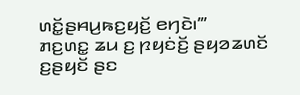ꤛꤢꤩ꤭ꤔꤌꤣ꤬ꤒꤢ꤬ꤟꤢꤩ꤬ ꤕꤚꤢꤧ꤯’”
ꤊꤢ꤬ꤛꤢ꤭ ꤘꤣ ꤢ꤬ ꤐꤟꤢꤦꤢꤩ꤬ ꤔꤟꤤꤘꤛꤢꤩ ꤢ꤬ꤔꤟꤢꤩ ꤔꤢ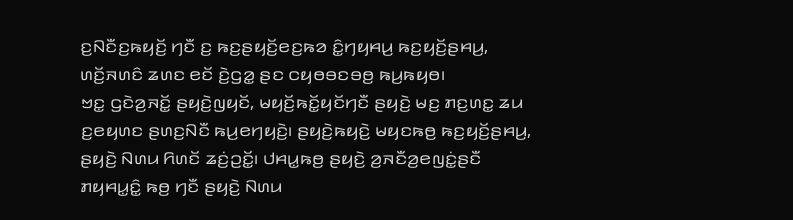ꤢ꤬ꤡꤢꤪꤢ꤬ꤒꤟꤢꤩ꤬ ꤚꤢꤪ ꤢ꤬ ꤒꤢ꤬ꤔꤟꤢꤩ꤬ꤕꤢ꤬ꤒꤤ ꤢꤨ꤭ꤚꤟꤌꤣ꤬ ꤒꤢ꤬ꤟꤢꤩ꤬ꤔꤌꤣ꤬, ꤛꤢꤩ꤬ꤏꤛꤢꤨ ꤘꤛꤢ ꤕꤢꤩ ꤢꤧ꤬ꤞꤤ꤭ ꤔꤢ ꤍꤟꤥꤋꤢꤋꤥ꤬ ꤒꤣ꤬ꤒꤟꤥ꤯
ꤠꤢ꤭ ꤞꤢꤧꤤ꤬ꤏꤢꤩ꤭ ꤔꤟꤢꤧ꤬ꤜꤟꤢꤩ, ꤗꤟꤢꤩ꤬ꤒꤢꤩ꤭ꤟꤢꤩꤚꤢꤪ ꤔꤟꤢꤧ꤬ ꤗꤢ꤬ ꤊꤢ꤬ꤛꤢ꤭ ꤘꤣ ꤢ꤬ꤕꤟꤛꤢ ꤔꤛꤢ꤬ꤡꤢꤪ ꤒꤣ꤬ꤕꤚꤟꤢꤧ꤬꤯ ꤔꤟꤢꤧ꤬ꤒꤟꤢꤧ꤬ ꤗꤟꤢꤒꤥ꤬ ꤒꤢ꤬ꤟꤢꤩ꤬ꤔꤌꤣ꤬, ꤔꤟꤢꤧ꤬ ꤡꤛꤣ ꤖꤛꤢꤩ ꤘꤢꤦ꤬ꤑꤢꤩ꤭꤯ ꤓꤌꤣ꤭ꤒꤥ꤬ ꤔꤟꤢꤧ꤬ ꤤ꤬ꤏꤢꤪꤤ꤬ꤕꤜꤢꤦ꤭ꤔꤢꤪ ꤊꤟꤌꤣ꤭ꤢꤨ꤭ ꤒꤥ꤬ ꤚꤢꤪ ꤔꤟꤢꤧ꤬ ꤡꤛꤣ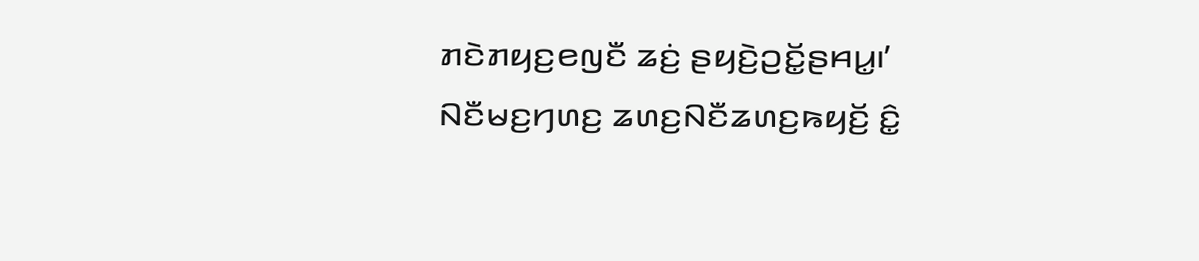ꤊꤢꤧꤊꤟꤢ꤬ꤕꤜꤢꤪ ꤘꤢꤦ꤬ ꤔꤟꤢꤧ꤬ꤑꤢꤩ꤭ꤔꤌꤣ꤭꤯’
ꤡꤢꤪꤗꤢ꤬ꤚꤛꤢ꤬ ꤘꤛꤢ꤬ꤡꤢꤪꤘꤛꤢ꤬ꤒꤟꤢꤩ꤬ ꤢꤨ꤭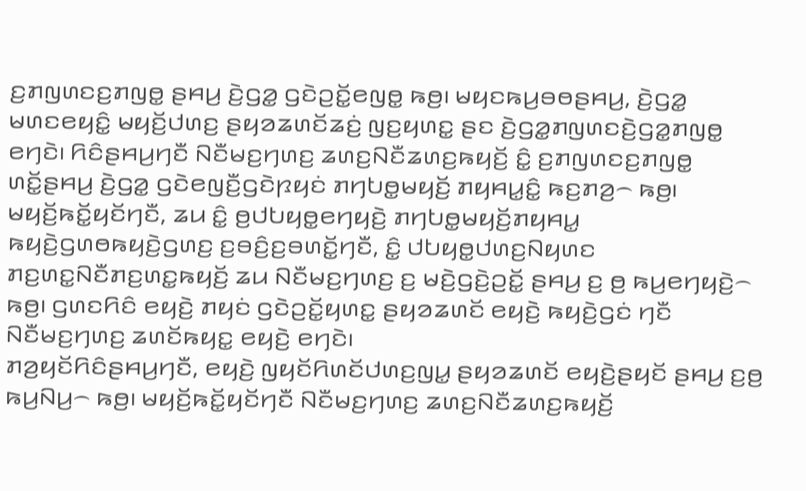ꤢ꤬ꤊꤜꤛꤢꤢ꤬ꤊꤜꤥ꤭ ꤔꤌꤣ꤬ ꤢꤧ꤬ꤞꤤ꤭ ꤞꤢꤧꤑꤢꤩ꤭ꤕꤜꤥ꤭ ꤒꤥ꤬꤯ ꤗꤟꤢꤒꤣ꤬ꤋꤥꤔꤌꤣ꤬, ꤢꤧ꤬ꤞꤤ꤭ ꤗꤛꤢꤕꤟꤢꤨ꤭ ꤗꤟꤢꤩ꤬ꤓꤛꤢ꤬ ꤔꤟꤤꤘꤛꤢꤩꤘꤢꤦ꤬ ꤜꤢ꤬ꤟꤛꤢ꤭ ꤔꤢ ꤢꤧ꤬ꤞꤤ꤭ꤊꤜꤛꤢꤢꤧ꤬ꤞꤤ꤭ꤊꤜꤥ꤭ ꤕꤚꤢꤧ꤯ ꤖꤢꤨꤔꤌꤣ꤬ꤚꤢꤪ ꤡꤢꤪꤗꤢ꤬ꤚꤛꤢ꤬ ꤘꤛꤢ꤬ꤡꤢꤪꤘꤛꤢ꤬ꤒꤟꤢꤩ꤬ ꤢꤨ꤭ ꤢ꤬ꤊꤜꤛꤢꤢ꤬ꤊꤜꤥ꤭ ꤛꤢꤩ꤭ꤔꤌꤣ꤬ ꤢꤧ꤬ꤞꤤ꤭ ꤞꤢꤧꤕꤜꤢꤪ꤬ꤞꤢꤧꤐꤟꤢꤦ ꤊꤚꤝꤥ꤭ꤗꤟꤢꤩ꤬ ꤊꤟꤌꤣ꤭ꤢꤨ꤭ ꤒꤢ꤬ꤊꤤ꤬꤮ ꤒꤥ꤬꤯
ꤗꤟꤢꤩ꤬ꤒꤢꤩ꤭ꤟꤢꤩꤚꤢꤪ, ꤘꤣ ꤢꤨ꤭ ꤥ꤬ꤓꤝꤟꤥ꤭ꤕꤚꤟꤢꤧ꤬ ꤊꤚꤝꤥ꤭ꤗꤟꤢꤩ꤬ꤊꤟꤌꤣ꤭ ꤒꤟꤢꤧ꤬ꤞꤛꤥꤒꤟꤢꤧ꤬ꤞꤛꤢ꤬ ꤢ꤬ꤋꤢꤨ꤬ꤢ꤬ꤋꤛꤢꤩ꤭ꤚꤢꤪ, ꤢꤨ꤭ ꤓꤝꤟꤥ꤭ꤓꤛꤢ꤬ꤡꤟꤛꤢ ꤊꤢ꤬ꤛꤢ꤭ꤡꤢꤪꤊꤢ꤬ꤛꤢ꤭ꤒꤟꤢꤩ꤬ ꤘꤣ ꤡꤢꤪꤗꤢ꤬ꤚꤛꤢ꤬ ꤢ꤬ ꤗꤢꤧ꤬ꤞꤢꤧ꤬ꤑꤢꤩ꤭ ꤔꤌꤣ꤬ ꤢ꤬ ꤥ꤬ ꤒꤣ꤬ꤕꤚꤟꤢꤧ꤬꤮ ꤒꤥ꤬꤯ ꤞꤛꤢꤖꤢꤨ ꤕꤟꤢꤧ꤬ ꤊꤟꤢꤦ ꤞꤢꤧꤑꤢꤩ꤭ꤟꤛꤢ꤭ ꤔꤟꤤꤘꤛꤢꤩ ꤕꤟꤢꤧ꤬ ꤒꤟꤢꤧ꤬ꤞꤢꤦ ꤚꤢꤪ ꤡꤢꤪꤗꤢ꤬ꤚꤛꤢ꤬ ꤘꤛꤢꤩꤒꤟꤢ꤭ ꤕꤟꤢꤧ꤬ ꤕꤚꤢꤧ꤯
ꤊꤤ꤬ꤟꤢꤩꤖꤢꤨꤔꤌꤣ꤬ꤚꤢꤪ, ꤕꤟꤢꤧ꤬ ꤜꤟꤢꤩꤖꤛꤢꤩꤓꤛꤢ꤬ꤜꤣ꤭ ꤔꤟꤤꤘꤛꤢꤩ ꤕꤟꤢꤧ꤬ꤔꤟꤢꤩ ꤔꤌꤣ꤬ ꤢ꤬ꤥ꤬ ꤒꤣ꤬ꤡꤣ꤬꤮ ꤒꤥ꤬꤯ ꤗꤟꤢꤩ꤬ꤒꤢꤩ꤭ꤟꤢꤩꤚꤢꤪ ꤡꤢꤪꤗꤢ꤬ꤚꤛꤢ꤬ ꤘꤛꤢ꤬ꤡꤢꤪꤘꤛꤢ꤬ꤒꤟꤢꤩ꤬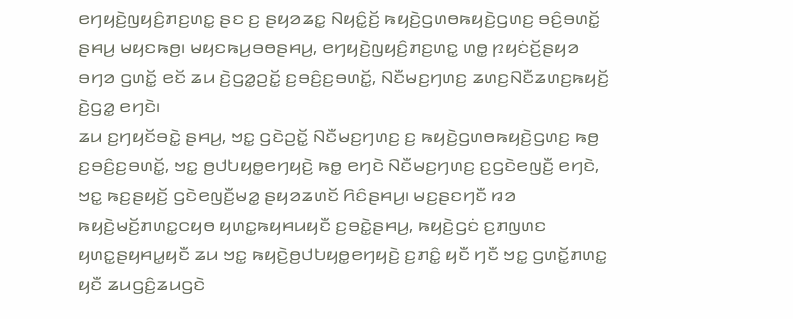ꤕꤚꤟꤢꤧ꤬ꤜꤟꤢꤨ꤬ꤊꤢ꤬ꤛꤢ꤭ ꤔꤢ ꤢ꤬ ꤔꤟꤤꤘꤢ꤭ ꤡꤟꤢꤨ꤭ꤢꤩ꤬ ꤒꤟꤢꤧ꤬ꤞꤛꤥꤒꤟꤢꤧ꤬ꤞꤛꤢ꤬ ꤋꤢꤨ꤬ꤋꤛꤢꤩ꤭ ꤔꤌꤣ꤬ ꤗꤟꤢꤒꤥ꤬꤯ ꤗꤟꤢꤒꤣ꤬ꤋꤥꤔꤌꤣ꤬, ꤕꤚꤟꤢꤧ꤬ꤜꤟꤢꤨ꤬ꤊꤢ꤬ꤛꤢ꤭ ꤛꤥ꤭ ꤐꤟꤢꤦꤢꤩ꤬ꤔꤟꤤ ꤋꤚꤤ ꤞꤛꤢꤩ꤭ ꤕꤢꤩ ꤘꤣ ꤢꤧ꤬ꤞꤤ꤭ꤑꤢꤩ꤭ ꤢ꤬ꤋꤢꤨ꤬ꤢ꤬ꤋꤛꤢꤩ꤭, ꤡꤢꤪꤗꤢ꤬ꤚꤛꤢ꤬ ꤘꤛꤢ꤬ꤡꤢꤪꤘꤛꤢ꤬ꤒꤟꤢꤩ꤬ ꤢꤧ꤬ꤞꤤ꤭ ꤕꤚꤢꤧ꤯
ꤘꤣ ꤢ꤬ꤚꤟꤢꤩꤋꤢꤧ꤭ ꤔꤌꤣ꤬, ꤠꤢ꤭ ꤞꤢꤧꤑꤢꤩ꤭ ꤡꤢꤪꤗꤢ꤬ꤚꤛꤢ꤬ ꤢ꤬ ꤒꤟꤢꤧ꤬ꤞꤛꤥꤒꤟꤢꤧ꤬ꤞꤛꤢ꤬ ꤒꤥ꤬ ꤢ꤬ꤋꤢꤨ꤬ꤢ꤬ꤋꤛꤢꤩ꤭, ꤠꤢ꤭ ꤥ꤬ꤓꤝꤟꤥ꤭ꤕꤚꤟꤢꤧ꤬ ꤒꤥ꤭ ꤕꤚꤢꤧ ꤡꤢꤪꤗꤢ꤬ꤚꤛꤢ꤬ ꤢ꤬ꤞꤢꤧꤕꤜꤢꤪ꤬ ꤕꤚꤢꤧ, ꤠꤢ꤭ ꤒꤢ꤬ꤔꤟꤢꤩ꤬ ꤞꤢꤧꤕꤜꤢꤪ꤬ꤗꤤ꤭ ꤔꤟꤤꤘꤛꤢꤩ ꤖꤢꤨꤔꤌꤣ꤬꤯ ꤗꤢ꤬ꤔꤢꤚꤢꤪ ꤙꤤ ꤒꤟꤢꤧ꤬ꤗꤢꤩ꤬ꤊꤛꤢ꤭ꤍꤟꤥ ꤟꤛꤢ꤭ꤒꤟꤌꤣꤟꤢꤪ ꤢ꤬ꤋꤢꤧ꤭ꤔꤌꤣ꤬, ꤒꤟꤢꤧ꤬ꤞꤢꤦ ꤢ꤬ꤊꤜꤛꤢ ꤟꤛꤢ꤭ꤔꤟꤌꤣ꤭ꤟꤢꤪ ꤘꤣ ꤠꤢ꤭ ꤒꤟꤢꤧ꤬ꤥ꤬ꤓꤝꤟꤥ꤭ꤕꤚꤟꤢꤧ꤬ ꤢ꤬ꤊꤢꤨ꤭ ꤟꤢꤪ ꤚꤢꤪ ꤠꤢ꤭ ꤞꤛꤢꤩ꤭ꤊꤛꤢ꤭ ꤟꤢꤪ ꤘꤣꤞꤢꤨ꤬ꤘꤣꤞꤢꤧ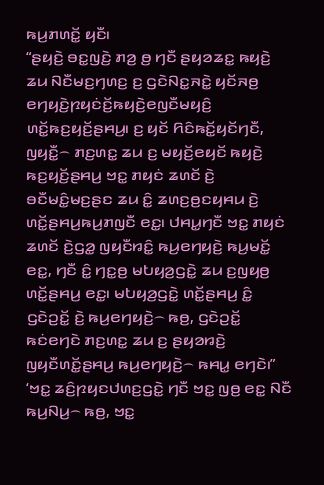ꤒꤣ꤬ꤊꤛꤢꤩ꤭ ꤟꤢꤪ꤯
“ꤔꤟꤢꤧ꤬ ꤋꤢ꤭ꤜꤢꤧ꤬ ꤊꤤ꤬ ꤥ꤬ ꤚꤢꤪ ꤔꤟꤤꤘꤢ꤭ ꤒꤟꤢꤧ꤬ ꤘꤣ ꤡꤢꤪꤗꤢ꤬ꤚꤛꤢ꤬ ꤢ꤬ ꤞꤢꤧꤡꤢ꤭ꤏꤢꤧ꤭ ꤟꤢꤩꤏꤥ꤬ ꤕꤚꤟꤢꤧ꤬ꤐꤟꤢꤦꤢꤩ꤬ꤒꤟꤢꤧ꤬ꤕꤜꤢꤪꤗꤟꤢꤨ꤬ ꤛꤢꤩ꤭ꤒꤢ꤬ꤟꤢꤩ꤬ꤔꤌꤣ꤬꤯ ꤢ꤬ ꤟꤢꤩ ꤖꤢꤨꤒꤢꤩ꤭ꤟꤢꤩꤚꤢꤪ, ꤜꤟꤢꤪ꤭꤮ ꤊꤢ꤬ꤛꤢ꤭ ꤘꤣ ꤢ꤬ ꤗꤟꤢꤩ꤬ꤕꤟꤢꤩ ꤒꤟꤢꤧ꤬ ꤒꤢ꤬ꤟꤢꤩ꤬ꤔꤌꤣ꤬ ꤠꤢ꤭ ꤊꤟꤢꤦ ꤘꤛꤢꤩ ꤢꤧ꤬ ꤋꤢꤪꤗꤢꤨ꤭ꤗꤢ꤬ꤔꤢ ꤘꤣ ꤢꤨ꤭ ꤘꤛꤢ꤬ꤥ꤬ꤢꤟꤌꤣ ꤢꤧ꤬ ꤛꤢꤩ꤭ꤔꤌꤣ꤬ꤒꤣ꤬ꤊꤜꤢꤪ ꤕꤢ꤭꤯ ꤓꤌꤣ꤭ꤚꤢꤪ ꤠꤢ꤭ ꤊꤟꤢꤦ ꤘꤛꤢꤩ ꤢꤧ꤬ꤞꤤ꤭ ꤜꤟꤢꤪꤙꤢꤨ꤭ ꤒꤣ꤬ꤕꤚꤟꤢꤧ꤬ ꤒꤣ꤬ꤗꤢꤩ꤭ ꤕꤢ꤭, ꤚꤢꤪ ꤢꤨ꤭ ꤚꤢ꤭ꤥ꤬ ꤗꤝꤟꤤ꤬ꤞꤢꤧ꤭ ꤘꤣ ꤢ꤬ꤜꤟꤥ꤬ ꤛꤢꤩ꤭ꤔꤌꤣ꤬ ꤕꤢ꤭꤯ ꤗꤝꤟꤤ꤬ꤞꤢꤧ꤭ ꤛꤢꤩ꤭ꤔꤌꤣ꤬ ꤢꤨ꤭ ꤞꤢꤧꤑꤢꤩ꤭ ꤢꤧ꤬ ꤒꤣ꤬ꤕꤚꤟꤢꤧ꤬꤮ ꤒꤥ꤬, ꤞꤢꤧꤑꤢꤩ꤭ ꤒꤢꤦꤕꤚꤢꤧ ꤊꤢ꤬ꤛꤢ꤭ ꤘꤣ ꤢ꤬ ꤔꤟꤤꤙꤢꤧ꤬ ꤜꤟꤢꤪꤛꤢꤩ꤭ꤔꤌꤣ꤬ ꤒꤣ꤬ꤕꤚꤟꤢꤧ꤬꤮ ꤒꤌꤣ꤭ ꤕꤚꤢꤧ꤯”
‘ꤠꤢ꤭ ꤘꤢꤨ꤬ꤐꤟꤢꤓꤛꤢ꤬ꤞꤢꤧ꤭ ꤚꤢꤪ ꤠꤢ꤭ ꤜꤥ꤬ ꤕꤢ꤭ ꤡꤢꤪ ꤒꤣ꤬ꤡꤣ꤬꤮ ꤒꤥ꤬, ꤠꤢ꤭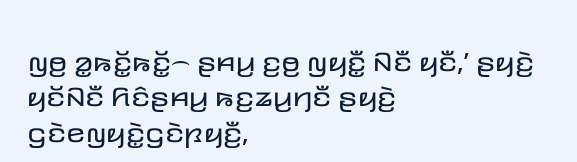ꤜꤥ꤬ ꤤ꤭ꤒꤢꤩ꤭ꤒꤢꤩ꤭꤮ ꤔꤌꤣ꤬ ꤢ꤬ꤥ꤬ ꤜꤟꤢꤪ꤭ ꤡꤢꤪ ꤟꤢꤪ,’ ꤔꤟꤢꤧ꤬ ꤟꤢꤩꤡꤢꤪ ꤖꤢꤨꤔꤌꤣ꤬ ꤒꤢ꤬ꤘꤣ꤬ꤚꤢꤪ ꤔꤟꤢꤧ꤬ ꤞꤢꤧꤕꤜꤟꤢꤧ꤭ꤞꤢꤧꤐꤟꤢꤪ꤬,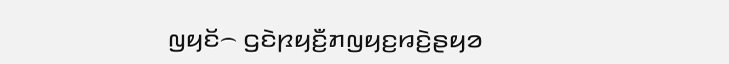ꤜꤟꤢꤩ꤮ ꤞꤢꤧꤐꤟꤢꤪ꤬ꤊꤜꤟꤢ꤬ꤙꤢꤧ꤬ꤔꤟꤤ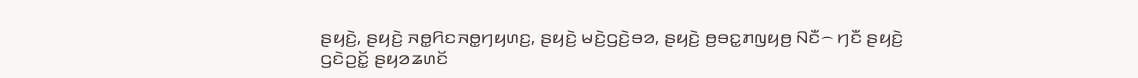ꤔꤟꤢꤧ꤬, ꤔꤟꤢꤧ꤬ ꤏꤥ꤭ꤖꤢꤏꤥ꤭ꤚꤟꤛꤢ꤬, ꤔꤟꤢꤧ꤬ ꤗꤢꤧ꤬ꤞꤢꤧ꤬ꤋꤤ, ꤔꤟꤢꤧ꤬ ꤥ꤬ꤋꤢ꤭ꤊꤜꤟꤥ꤬ ꤡꤢꤪ꤮ ꤚꤢꤪ ꤔꤟꤢꤧ꤬ ꤞꤢꤧꤑꤢꤩ꤭ ꤔꤟꤤꤘꤛꤢꤩ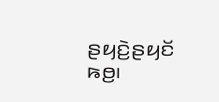ꤔꤟꤢꤧ꤬ꤔꤟꤢꤩ ꤒꤥ꤬꤯